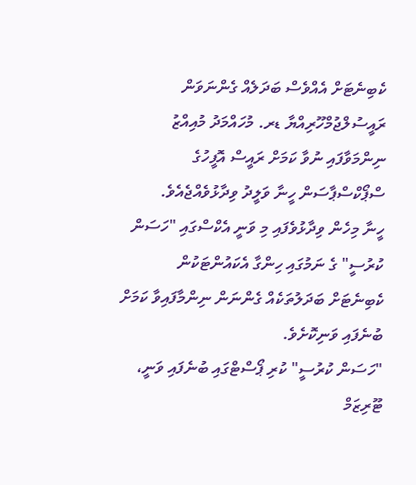ކެބިނެޓަށް އެއްވެސް ބަދަލެއް ގެންނަވަން ރައީސުލްޖުމްހޫރިއްޔާ ޑރ. މުހައްމަދު މުއިއްޒު ނިންމަވާފައި ނުވާ ކަމަށް ރައީސް އޮފީހުގެ ސްޕޯކްސްޕާސަން ހީނާ ވަލީދު ވިދާޅުވެއްޖެއެވެ.
ހީނާ މިހެން ވިދާޅުވެފައި މި ވަނީ އެކްސްގައި "ހަސަން ކުރުސީ" ގެ ނަމުގައި ހިންގާ އެކައުންޓަކުން ކެބިނެޓަށް ބަދަލުތަކެއް ގެންނަން ނިންމާފައިވާ ކަމަށް ބުނެފައި ވަނިކޮށެވެ.
"ހަސަން ކުރުސީ" ކުރި ޕޯސްޓްގައި ބުނެފައި ވަނީ، ޓޫރިޒަމް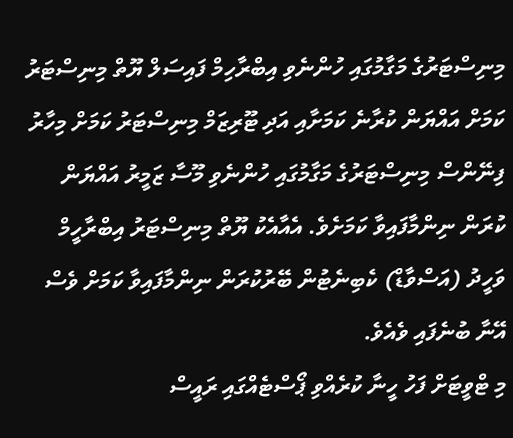މިނިސްޓަރުގެ މަގާމުގައި ހުންނެވި އިބްރާހިމް ފައިސަލް ޔޫތް މިނިސްޓަރު ކަމަށް އައްޔަން ކުރާނެ ކަމަށާއި އަދި ޓޫރިޒަމް މިނިސްޓަރު ކަމަށް މިހާރު ފިނޭންސް މިނިސްޓަރުގެ މަގާމުގައި ހުންނެވި މޫސާ ޒަމީރު އައްޔަން ކުރަން ނިންމާފައިވާ ކަމަށެވެ. އެއާއެކު ޔޫތް މިނިސްޓަރު އިބްރާހީމް ވަހީދު (އަސްވާޑް) ކެބިނެޓުން ބޭރުކުރަން ނިންމާފައިވާ ކަމަށް ވެސް އޭނާ ބުނެފައި ވެއެވެ.
މި ޓްވީޓަށް ފަހު ހީނާ ކުރެއްވި ޕޯސްޓެއްގައި ރައީސް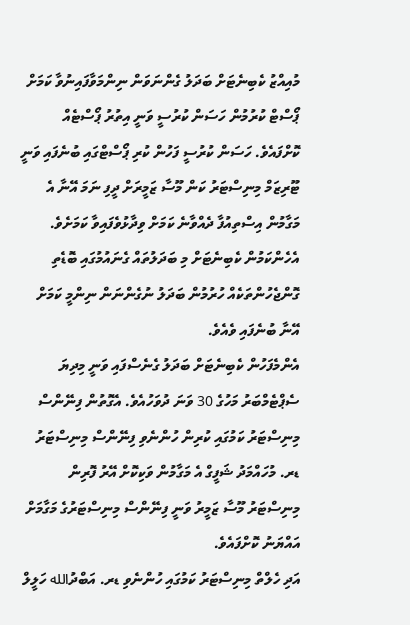މުއިއްޒު ކެބިނެޓަށް ބަދަލު ގެންނަވަން ނިންމަވާފައިނުވާ ކަމަށް ޕޯސްޓް ކުރުމުން ހަސަން ކުރުސީ ވަނީ އިތުރު ޕޯސްޓެއް ކޮށްފައެވެ. ހަސަން ކުރުސީ ފަހުން ކުރި ޕޯސްޓްގައި ބުނެފައި ވަނީ ޓޫރިޒަމް މިނިސްޓަރު ކަން މޫސާ ޒަމީރަށް ދީފި ނަމަ އޭނާ އެ މަގާމުން އިސްތިއުފާ ދެއްވާނެ ކަމަށް ވިދާޅުވެފައިވާ ކަމަށެވެ. އެހެންކަމުން ކެބިނެޓަށް މި ބަދަލުތައް ގެނައުމުގައި ބޮޑެތި ގޮންޖެހުންތަކެއް ހުރުމުން ބަދަލު ނުގެންނަން ނިންމީ ކަމަށް އޭނާ ބުނެފައި ވެއެވެ.
އެންމެފަހުން ކެބިނެޓަށް ބަދަލު ގެނެސްފައި ވަނީ މިދިޔަ ސެޕްޓެމްބަރު މަހުގެ 30 ވަނަ ދުވަހުއެވެ. އެގޮތުން ފިނޭންސް މިނިސްޓަރު ކަމުގައި ކުރިން ހުންނެވި ފިނޭންސް މިނިސްޓަރު ޑރ. މުހައްމަދު ޝަފީގް އެ މަގާމުން ވަކިކޮށް އޭރު ފޮރިން މިނިސްޓަރު މޫސާ ޒަމީރު ވަނީ ފިނޭންސް މިނިސްޓަރުގެ މަގާމަށް އައްޔަނު ކޮށްފައެވެ.
އަދި ހެލްތް މިނިސްޓަރު ކަމުގައި ހުންނެވި ޑރ. އަބްދުالله ހަލީލް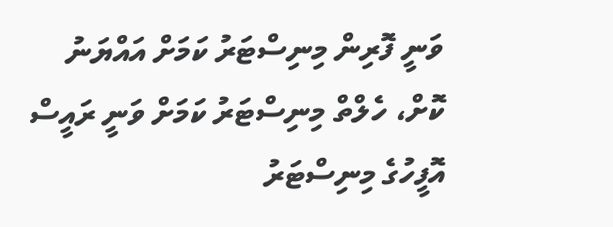ވަނީ ފޮރިން މިނިސްޓަރު ކަމަށް އައްޔަނު ކޮށް، ހެލްތް މިނިސްޓަރު ކަމަށް ވަނީ ރައީސް އޮފީހުގެ މިނިސްޓަރު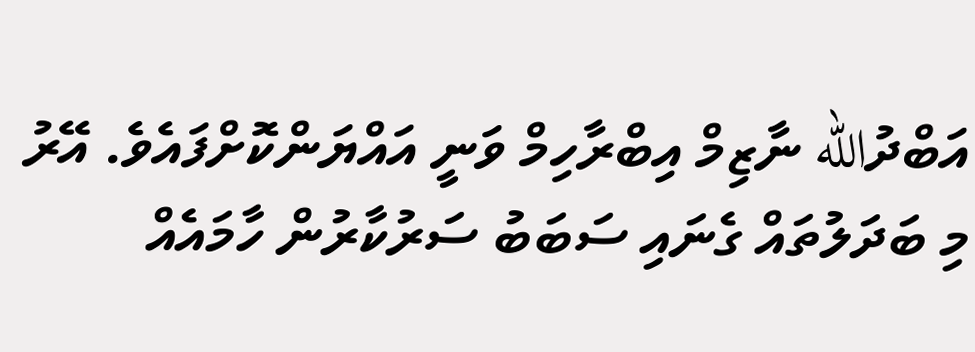އަބްދުالله ނާޒިމް އިބްރާހިމް ވަނީ އައްޔަންކޮށްފައެވެ. އޭރު މި ބަދަލުތައް ގެނައި ސަބަބު ސަރުކާރުން ހާމައެއް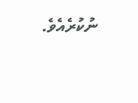ނުކުރެއެވެ.